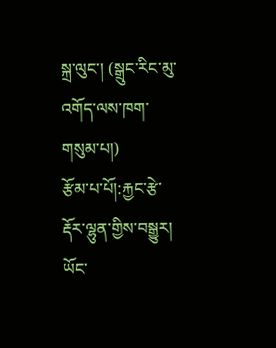སྐྲ་ལུང་། (སྒྲུང་རིང་མུ་འགོད་ལས་ཁག་གསུམ་པ།)
རྩོམ་པ་པོ།:རྐྱང་རྩེ་རྡོར་ལྷུན་གྱིས་བསྒྱུར། ཡོང་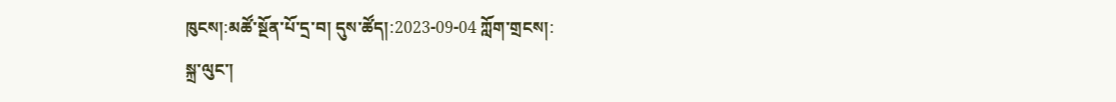ཁུངས།:མཚོ་སྔོན་པོ་དྲ་བ། དུས་ཚོད།:2023-09-04 ཀློག་གྲངས།:
སྐྲ་ལུང་།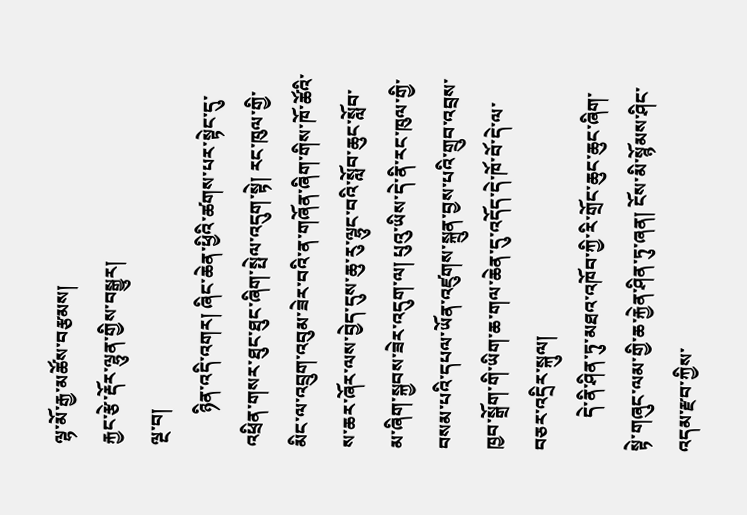ལྷ་མོ་རྒྱ་མཚོས་བརྩམས།
རྐྱང་རྩེ་རྡོར་ལྷུན་གྱིས་བསྒྱུར།
ལྔ་བ།
       ཉིན་འདི་འགར། ཞིང་ཆེན་ཕྱིའི་ཚགས་པར་སྟེང་དུ་འཕྲིན་གསར་ཐུང་ཐུང་ཞིག་སྤེལ་འདུག་སྟེ། རང་ཁུལ་གྱི་མིང་ལ་འབྲུག་འབུམ་ཟེར་བའི་ན་གཞོན་ཞིག་གིས་ཁོ་ཚོའི་ས་ཆར་ཞོར་ལས་བྱེད་དུས་ཆུ་རུ་ལྷུང་བའི་སློབ་ཆུང་སློབ་མ་ཞིག་སྐྱབས་ཟེར་འདུག་ལ། པུའུ་ཡིས་དེ་ནི་རང་ཁུལ་གྱི་བསམ་པའི་དཔལ་ཡོན་འཛུགས་སྐྲུན་བྱས་པའི་གྲུབ་འབྲས་ཁྱབ་སྒྲོག་གི་ཡིག་ཆ་གལ་ཆེན་དུ་འདོད་དེ་ཁོ་བོ་དེ་ལ་བཅར་འདྲིར་སྐུལ།
       དེ་ནི་ཤིན་ཏུ་མཐའ་འཁོབ་ཀྱི་རི་གྲོང་ཆུང་ཆུང་ཞིག་སྟེ་གཞུང་ལམ་གྱི་ཆ་རྐྱེན་ཤིན་ཏུ་ཞན། ངོས་མི་སྙོམས་ཤིང་འདམ་རྫབ་ཀྱིས་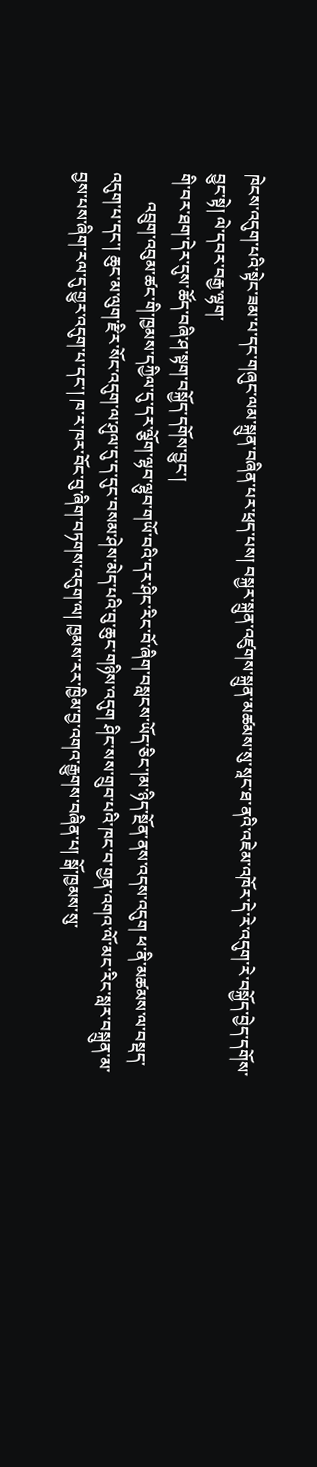ཁེངས་འདུག་པའི་སྟེང་ཟམ་པ་དང་གཞུང་ལམ་སྐྲུན་བཞིན་པར་ཕྲད་པས། བསྐྱར་སྐྲུན་འཛུགས་སྐྲུན་མཚམས་སུ་སཱང་ཐ་ནའི་འཇེམ་འཁོར་དེ་རེ་འདུག་རེ་བསྐྱོད་བྱེད་དགོས་བྱུང་སྟེ། ལེ་དབར་བརྒྱ་ལྷག་
གི་བར་ཐག་དེར་དུས་ཚོད་བཞི་ཤ་སྟག་བསྐྱོད་དགོས་བྱུང་།
       འབྲུག་འབུམ་ཚང་གི་ཁྱམས་དཀྱིལ་དུ་དར་ལྕོག་ལྷབ་ལྷུབ་གཡོ་བའི་དར་ཤིང་རིང་བོ་ཞིག་བསླངས་ཡོད་ཅིང་།མ་ཉིད་སྔོན་ནས་འདས་འདུག ཕ་ནི་མཚམས་ལ་བསྡད་འདུག་པ་དང་། ཆུང་མ་ལུག་རྫིར་སོང་འདུག་ལ་ཤུལ་དུ་ད་དུང་བསམ་ཤེས་མེད་པའི་བུ་ཆུང་གཉིས་འདུག ཤིང་སས་གྲུབ་པའི་ཁང་བ་གྱན་འགའ་ལོ་མང་རིང་སླར་བསྐྲུན་མ་བྱས་པས་ཞིག་རལ་དུ་གྱུར་འདུག་པ་དང་། ཁ་ར་ཁར་བོང་བུ་ཞིག་བཏགས་འདུག་ལ། ཁྱམས་རར་ཁྱིམ་བྱ་འགའ་རྒྱུགས་བཞིན་པ། སྒོ་ཁྱམས་སུ་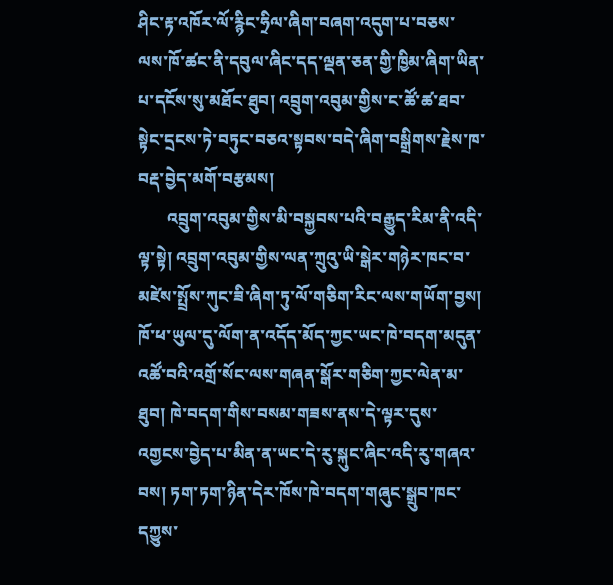ཤིང་རྟ་འཁོར་ལོ་རྙིང་ཧྲིལ་ཞིག་བཞག་འདུག་པ་བཅས་ལས་ཁོ་ཚང་ནི་དབུལ་ཞིང་དད་ལྡན་ཅན་གྱི་ཁྱིམ་ཞིག་ཡིན་པ་དངོས་སུ་མཐོང་ཐུབ། འབྲུག་འབུམ་གྱིས་ང་ཚོ་ཚ་ཐབ་སྟེང་དྲངས་ཏེ་བཏུང་བཅའ་སྟབས་བདེ་ཞིག་བསྒྲིགས་རྗེས་ཁ་བརྡ་བྱེད་མགོ་བརྩམས།
       འབྲུག་འབུམ་གྱིས་མི་བསྐྱབས་པའི་བརྒྱུད་རིམ་ནི་འདི་ལྟ་སྟེ། འབྲུག་འབུམ་གྱིས་ལན་ཀྲུའུ་ཡི་སྒེར་གཉེར་ཁང་བ་མཛེས་སྤྲོས་ཀུང་ཟི་ཞིག་ཏུ་ལོ་གཅིག་རིང་ལས་གཡོག་བྱས། ཁོ་ཕ་ཡུལ་དུ་ལོག་ན་འདོད་མོད་ཀྱང་ཡང་ཁེ་བདག་མདུན་འཚོ་བའི་འགྲོ་སོང་ལས་གཞན་སྒོར་གཅིག་ཀྱང་ལེན་མ་ཐུབ། ཁེ་བདག་གིས་བསམ་གཟས་ནས་དེ་ལྟར་དུས་འགྱངས་བྱེད་པ་མིན་ན་ཡང་དེ་རུ་སྐུང་ཞིང་འདི་རུ་གཞའ་བས། ཏག་ཏག་ཉིན་དེར་ཁོས་ཁེ་བདག་གཞུང་སྒྲུབ་ཁང་དཀྱུས་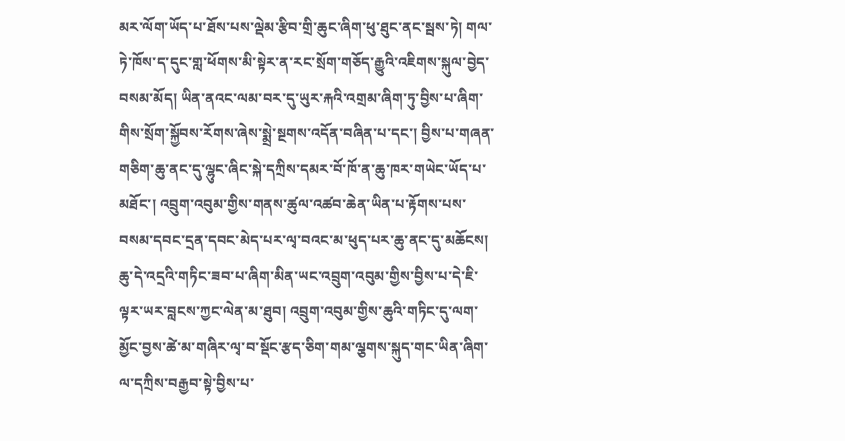མར་ལོག་ཡོད་པ་ཐོས་པས་ལྡེམ་རྩིབ་གྲི་ཆུང་ཞིག་ཕུ་ཐུང་ནང་སྦས་ཏེ། གལ་ཏེ་ཁོས་ད་དུང་གླ་ཕོགས་མི་སྟེར་ན་རང་སྲོག་གཅོད་རྒྱུའི་འཇིགས་སྐུལ་བྱེད་བསམ་མོད། ཡིན་ནའང་ལམ་བར་དུ་ཡུར་རྐའི་འགྲམ་ཞིག་ཏུ་བྱིས་པ་ཞིག་གིས་སྲོག་སྐྱོབས་རོགས་ཞེས་སྨྲེ་སྔགས་འདོན་བཞིན་པ་དང་། བྱིས་པ་གཞན་གཅིག་ཆུ་ནང་དུ་ལྷུང་ཞིང་སྐེ་དཀྲིས་དམར་བོ་ཁོ་ན་ཆུ་ཁར་གཡེང་ཡོད་པ་མཐོང་། འབྲུག་འབུམ་གྱིས་གནས་ཚུལ་འཚབ་ཆེན་ཡིན་པ་རྟོགས་པས་བསམ་དབང་དྲན་དབང་མེད་པར་ལྭ་བའང་མ་ཕུད་པར་ཆུ་ནང་དུ་མཆོངས། ཆུ་དེ་འདྲའི་གཏིང་ཟབ་པ་ཞིག་མིན་ཡང་འབྲུག་འབུམ་གྱིས་བྱིས་པ་དེ་ཇི་ལྟར་ཡར་བླངས་ཀྱང་ལེན་མ་ཐུབ། འབྲུག་འབུམ་གྱིས་ཆུའི་གཏིང་དུ་ལག་མྱོང་བྱས་ཚེ་མ་གཞིར་ལྭ་བ་སྡོང་རྩད་ཅིག་གམ་ལྕགས་སྐུད་གང་ཡིན་ཞིག་ལ་དཀྲིས་བརྒྱབ་སྟེ་བྱིས་པ་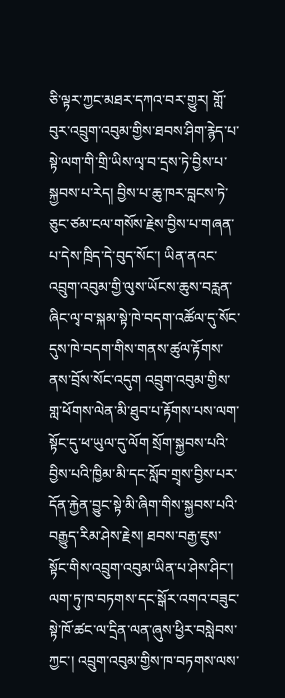ཅི་ལྟར་ཀྱང་མཐར་དཀའ་བར་གྱུར། གློ་བུར་འབྲུག་འབུམ་གྱིས་ཐབས་ཤིག་རྙེད་པ་སྟེ་ལག་གི་གྲི་ཡིས་ལྭ་བ་དྲས་ཏེ་བྱིས་པ་སྐྱབས་པ་རེད། བྱིས་པ་ཆུ་ཁར་བླངས་ཏེ་ཅུང་ཙམ་ངལ་གསོས་རྗེས་བྱིས་པ་གཞན་པ་དེས་ཁྲིད་དེ་བུད་སོང་། ཡིན་ནའང་འབྲུག་འབུམ་གྱི་ལུས་ཡོངས་ཆུས་བརླན་ཞིང་ལྭ་བ་སྐམ་སྟེ་ཁེ་བདག་འཚོལ་དུ་སོང་དུས་ཁེ་བདག་གིས་གནས་ཚུལ་རྟོགས་ནས་བྲོས་སོང་འདུག འབྲུག་འབུམ་གྱིས་གླ་ཕོགས་ལེན་མི་ཐུབ་པ་རྟོགས་པས་ལག་སྟོང་དུ་ཕ་ཡུལ་དུ་ལོག སྲོག་སྐྱབས་པའི་བྱིས་པའི་ཁྱིམ་མི་དང་སློབ་གྲྭས་བྱིས་པར་དོན་རྐྱེན་བྱུང་སྟེ་མི་ཞིག་གིས་སྐྱབས་པའི་བརྒྱུད་རིམ་ཤེས་རྗེས། ཐབས་བརྒྱ་ཇུས་སྟོང་གིས་འབྲུག་འབུམ་ཡིན་པ་ཤེས་ཤིང་། ལག་ཏུ་ཁ་བཏགས་དང་སྒོར་འགའ་བཟུང་སྟེ་ཁོ་ཚང་ལ་དྲིན་ལན་ཞུས་ཕྱིར་བསླེབས་ཀྱང་། འབྲུག་འབུམ་གྱིས་ཁ་བཏགས་ལས་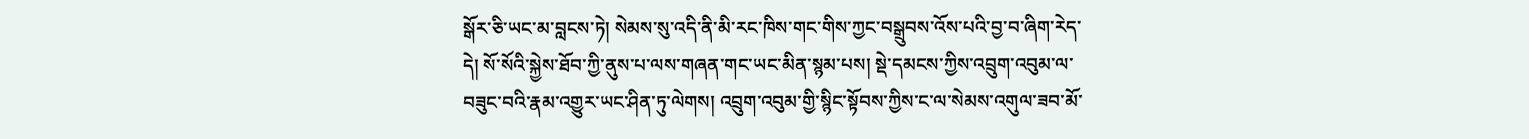སྒོར་ཅི་ཡང་མ་བླངས་ཏེ། སེམས་སུ་འདི་ནི་མི་རང་ཁིས་གང་གིས་ཀྱང་བསྒྲུབས་འོས་པའི་བྱ་བ་ཞིག་རེད་དེ། སོ་སོའི་སྐྱེས་ཐོབ་ཀྱི་ནུས་པ་ལས་གཞན་གང་ཡང་མིན་སྙམ་པས། སྡེ་དམངས་ཀྱིས་འབྲུག་འབུམ་ལ་བཟུང་བའི་རྣམ་འགྱུར་ཡང་ཤིན་ཏུ་ལེགས། འབྲུག་འབུམ་གྱི་སྙིང་སྟོབས་ཀྱིས་ང་ལ་སེམས་འགུལ་ཟབ་མོ་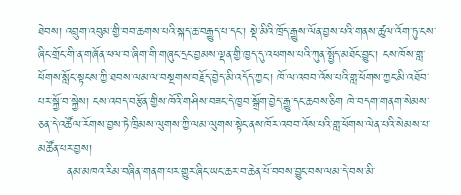ཐེབས། འབྲུག་འབུམ་གྱི་བབ་ཆགས་པའི་སྐད་ཆ་བརྒྱུད་པ་དང་། སྡེ་མིའི་ཁྲོད་རྒྱུས་ལོན་བྱས་པའི་གནས་ཚུལ་འོག་ཏུ་ངས་ཞིང་གྲོང་གི་ན་གཞོན་ཕལ་བ་ཞིག་གི་གཞུང་དྲང་བྱམས་ལྡན་གྱི་ཁྱད་དུ་འཕགས་པའི་ཀུན་སྤྱོད་མཐོང་བྱུང་། ངས་ཁོས་གླ་ཕོགས་སློང་སྟངས་ཀྱི་ཐབས་ལམ་ལ་བསྔགས་བརྗོད་བྱེད་མི་འདོད་ཀྱང་། ཁོ་ལ་འབབ་འོས་པའི་གླ་ཕོགས་ཀྱང་མི་འཐོབ་པར་སྐྱོ་བ་སྐྱེས། ངས་འབད་བརྩོན་གྱིས་ཁོའི་གཤིས་བཟང་དེ་ཁྱབ་སྒྲོག་བྱེད་རྒྱུ་དང་ཆབས་ཅིག ཁེ་བདག་གནག་སེམས་ཅན་དེ་འཚོལ་རོགས་བྱས་ཏེ་ཁྲིམས་ལུགས་ཀྱི་ལམ་ལུགས་སྟེང་ནས་ཁོར་འབབ་འོས་པའི་གླ་ཕོགས་ལེན་པའི་སེམས་པ་མཚོན་པར་བྱས།
       ནམ་མཁའ་རིམ་བཞིན་གནག་པར་གྱུར་ཞིང་ཡང་ཆར་བ་ཆེན་པོ་བབས་བྱུང་བས་ལམ་དེ་བས་མི་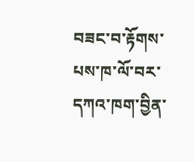བཟང་བ་རྟོགས་པས་ཁ་ལོ་བར་དཀའ་ཁག་བྱིན་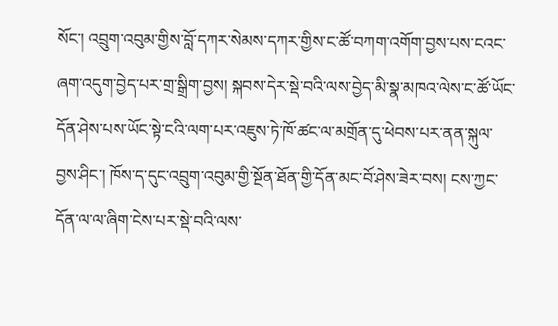སོང་། འབྲུག་འབུམ་གྱིས་བློ་དཀར་སེམས་དཀར་གྱིས་ང་ཚོ་བཀག་འགོག་བྱས་པས་ངའང་ཞག་འདུག་བྱེད་པར་གྲ་སྒྲིག་བྱས། སྐབས་དེར་སྡེ་བའི་ལས་བྱེད་མི་སྣ་མཁའ་ལེས་ང་ཚོ་ཡོང་དོན་ཤེས་པས་ཡོང་སྟེ་ངའི་ལག་པར་འཇུས་ཏེ་ཁོ་ཚང་ལ་མགྲོན་དུ་ཕེབས་པར་ནན་སྐུལ་བྱས་ཤིང་། ཁོས་ད་དུང་འབྲུག་འབུམ་གྱི་སྔོན་ཐོན་གྱི་དོན་མང་བོ་ཤེས་ཟེར་བས། ངས་ཀྱང་དོན་ལ་ལ་ཞིག་ངེས་པར་སྡེ་བའི་ལས་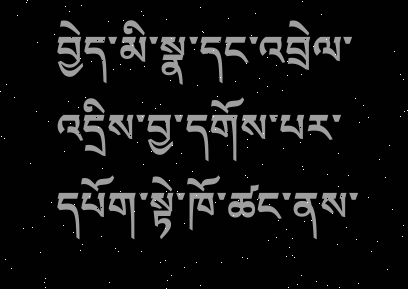བྱེད་མི་སྣ་དང་འབྲེལ་འདྲིས་བྱ་དགོས་པར་དཔོག་སྟེ་ཁོ་ཚང་ནས་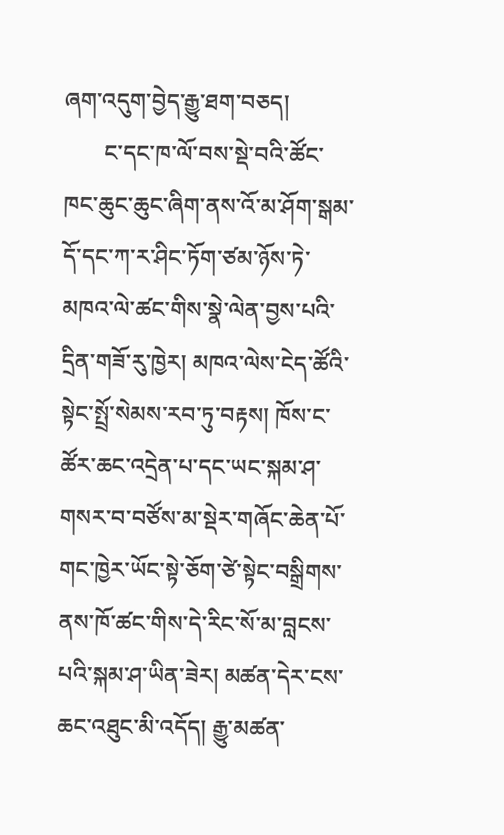ཞག་འདུག་བྱེད་རྒྱུ་ཐག་བཅད།
       ང་དང་ཁ་ལོ་བས་སྡེ་བའི་ཚོང་ཁང་ཆུང་ཆུང་ཞིག་ནས་འོ་མ་ཤོག་སྒམ་དོ་དང་ཀ་ར་ཤིང་ཏོག་ཙམ་ཉོས་ཏེ་མཁའ་ལེ་ཚང་གིས་སྣེ་ལེན་བྱས་པའི་དྲིན་གཟོ་རུ་ཁྱེར། མཁའ་ལེས་ངེད་ཚོའི་སྟེང་སྤྲོ་སེམས་རབ་ཏུ་བརྟས། ཁོས་ང་ཚོར་ཆང་འདྲེན་པ་དང་ཡང་སྐམ་ཤ་གསར་བ་བཙོས་མ་སྡེར་གཞོང་ཆེན་པོ་གང་ཁྱེར་ཡོང་སྟེ་ཅོག་ཙེ་སྟེང་བསྒྲིགས་ནས་ཁོ་ཚང་གིས་དེ་རིང་སོ་མ་བླངས་པའི་སྐམ་ཤ་ཡིན་ཟེར། མཚན་དེར་ངས་ཆང་འཐུང་མི་འདོད། རྒྱུ་མཚན་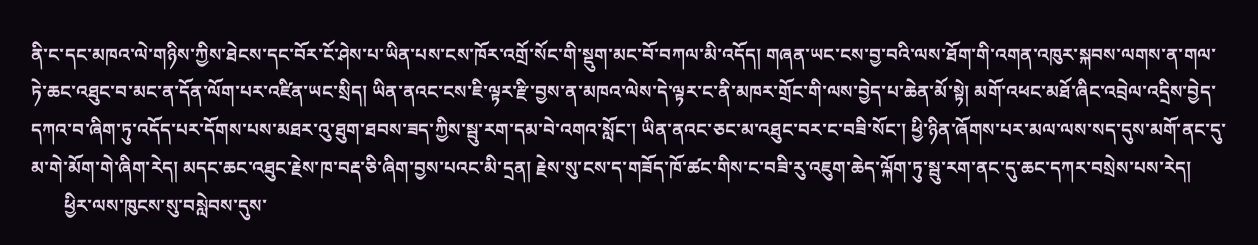ནི་ང་དང་མཁའ་ལེ་གཉིས་ཀྱིས་ཐེངས་དང་བོར་ངོ་ཤེས་པ་ཡིན་པས་ངས་ཁོར་འགྲོ་སོང་གི་སྡུག་མང་བོ་བཀལ་མི་འདོད། གཞན་ཡང་ངས་བྱ་བའི་ལས་ཐོག་གི་འགན་འཁུར་སྐབས་ལགས་ན་གལ་ཏེ་ཆང་འཐུང་བ་མང་ན་དོན་ལོག་པར་འཛིན་ཡང་སྲིད། ཡིན་ནའང་ངས་ཇི་ལྟར་རྫི་བྱས་ན་མཁའ་ལེས་དེ་ལྟར་ང་ནི་མཁར་གྲོང་གི་ལས་བྱེད་པ་ཆེན་མོ་སྟེ། མགོ་འཕང་མཐོ་ཞིང་འབྲེལ་འདྲིས་བྱེད་དཀའ་བ་ཞིག་ཏུ་འདོད་པར་དོགས་པས་མཐར་འུ་ཐུག་ཐབས་ཟད་ཀྱིས་སྦུ་རག་དམ་བེ་འགའ་སློང་། ཡིན་ནའང་ཅང་མ་འཐུང་བར་ང་བཟི་སོང་། ཕྱི་ཉིན་ཞོགས་པར་མལ་ལས་སད་དུས་མགོ་ནང་དུ་མ་གེ་མོག་གེ་ཞིག་རེད། མདང་ཆང་འཐུང་རྗེས་ཁ་བརྡ་ཅི་ཞིག་བྱས་པའང་མི་དྲན། རྗེས་སུ་ངས་ད་གཟོད་ཁོ་ཚང་གིས་ང་བཟི་རུ་འཇུག་ཆེད་ལྐོག་ཏུ་སྦུ་རག་ནང་དུ་ཆང་དཀར་བསྲེས་པས་རེད།
       ཕྱིར་ལས་ཁུངས་སུ་བསླེབས་དུས་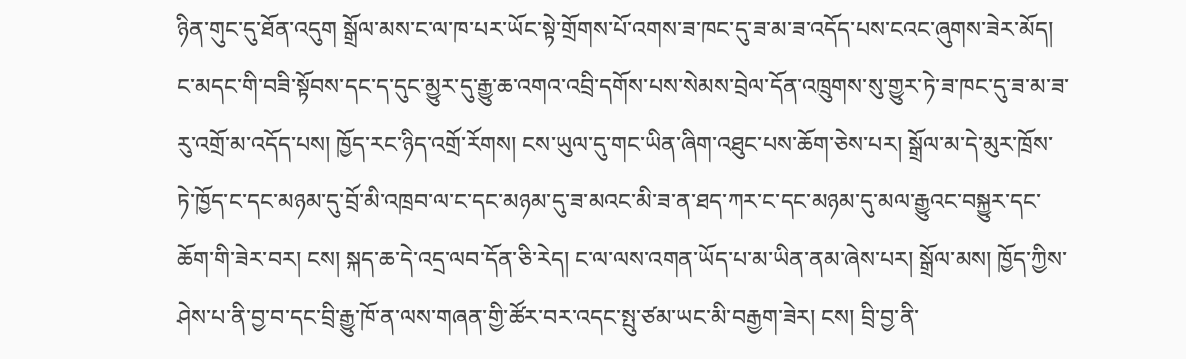ཉིན་གུང་དུ་ཐོན་འདུག སྒྲོལ་མས་ང་ལ་ཁ་པར་ཡོང་སྟེ་གྲོགས་པོ་འགས་ཟ་ཁང་དུ་ཟ་མ་ཟ་འདོད་པས་ངའང་ཞུགས་ཟེར་མོད། ང་མདང་གི་བཟི་སྟོབས་དང་ད་དུང་མྱུར་དུ་རྒྱུ་ཆ་འགའ་འབྲི་དགོས་པས་སེམས་བྲེལ་དོན་འཁྲུགས་སུ་གྱུར་ཏེ་ཟ་ཁང་དུ་ཟ་མ་ཟ་རུ་འགྲོ་མ་འདོད་པས། ཁྱོད་རང་ཉིད་འགྲོ་རོགས། ངས་ཡུལ་དུ་གང་ཡིན་ཞིག་འཐུང་པས་ཆོག་ཅེས་པར། སྒྲོལ་མ་དེ་མུར་ཁྲོས་ཏེ་ཁྱོད་ང་དང་མཉམ་དུ་བྲོ་མི་འཁྲབ་ལ་ང་དང་མཉམ་དུ་ཟ་མའང་མི་ཟ་ན་ཐད་ཀར་ང་དང་མཉམ་དུ་མལ་རྒྱུའང་བསྐྱུར་དང་ཆོག་གི་ཟེར་བར། ངས། སྐད་ཆ་དེ་འདྲ་ལབ་དོན་ཅི་རེད། ང་ལ་ལས་འགན་ཡོད་པ་མ་ཡིན་ནམ་ཞེས་པར། སྒྲོལ་མས། ཁྱོད་ཀྱིས་ཤེས་པ་ནི་བྱ་བ་དང་བྲི་རྒྱུ་ཁོ་ན་ལས་གཞན་གྱི་ཚོར་བར་འདང་སྤུ་ཙམ་ཡང་མི་བརྒྱག་ཟེར། ངས། བྲི་བྱ་ནི་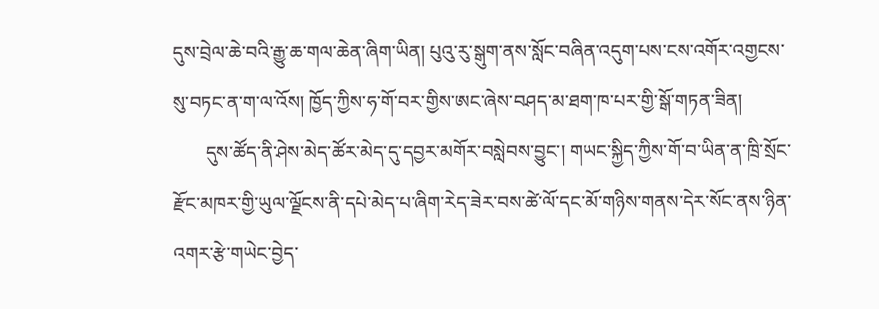དུས་བྲེལ་ཆེ་བའི་རྒྱུ་ཆ་གལ་ཆེན་ཞིག་ཡིན། པུའུ་རུ་སྒུག་ནས་སློང་བཞིན་འདུག་པས་ངས་འགོར་འགྱངས་སུ་བཏང་ན་ག་ལ་འོས། ཁྱོད་ཀྱིས་ཧ་གོ་བར་གྱིས་ཨང་ཞེས་བཤད་མ་ཐག་ཁ་པར་གྱི་སྒོ་གཏན་ཟིན།
       དུས་ཚོད་ནི་ཤེས་མེད་ཚོར་མེད་དུ་དབྱར་མགོར་བསླེབས་བྱུང་། གཡང་སྐྱིད་ཀྱིས་གོ་བ་ཡིན་ན་ཁྲི་སྲོང་རྫོང་མཁར་གྱི་ཡུལ་ལྗོངས་ནི་དཔེ་མེད་པ་ཞིག་རེད་ཟེར་བས་ཚེ་ལོ་དང་མོ་གཉིས་གནས་དེར་སོང་ནས་ཉིན་འགར་རྩེ་གཡེང་བྱེད་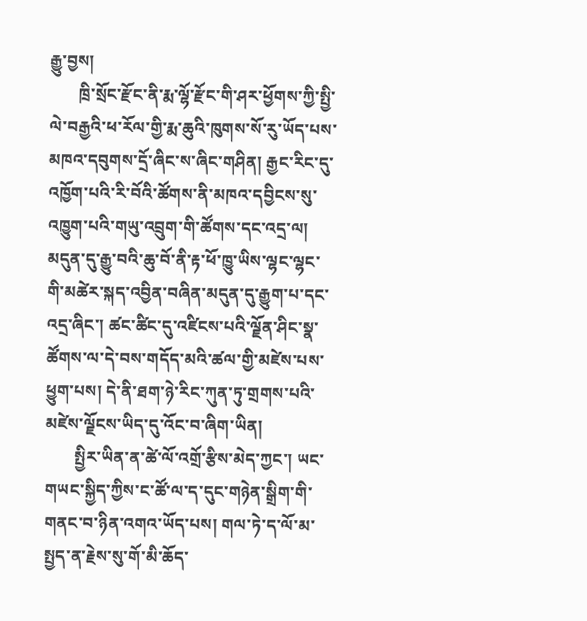རྒྱུ་བྱས།
       ཁྲི་སྲོང་རྫོང་ནི་རྨ་ལྷོ་རྫོང་གི་ཤར་ཕྱོགས་ཀྱི་སྤྱི་ལེ་བརྒྱའི་ཕ་རོལ་གྱི་རྨ་ཆུའི་ཁུགས་སོ་རུ་ཡོད་པས་མཁའ་དབུགས་དྲོ་ཞིང་ས་ཞིང་གཤིན། རྒྱང་རིང་དུ་འཁྱོག་པའི་རི་བོའི་ཚོགས་ནི་མཁའ་དབྱིངས་སུ་འཁྱུག་པའི་གཡུ་འབྲུག་གི་ཚོགས་དང་འདྲ་ལ། མདུན་དུ་རྒྱུ་བའི་ཆུ་བོ་ནི་རྟ་ཕོ་ཁྱུ་ཡིས་ལྷང་ལྷང་གི་མཚེར་སྐད་འབྱིན་བཞིན་མདུན་དུ་རྒྱུག་པ་དང་འདྲ་ཞིང་། ཚང་ཚིང་དུ་འཛིངས་པའི་ལྗོན་ཤིང་སྣ་ཚོགས་ལ་དེ་བས་གདོད་མའི་ཚལ་གྱི་མཛེས་པས་ཕྱུག་པས། དེ་ནི་ཐག་ཉེ་རིང་ཀུན་ཏུ་གྲགས་པའི་མཛེས་ལྗོངས་ཡིད་དུ་འོང་བ་ཞིག་ཡིན།
       སྤྱིར་ཡིན་ན་ཚེ་ལོ་འགྲོ་རྩིས་མེད་ཀྱང་། ཡང་གཡང་སྐྱིད་ཀྱིས་ང་ཚོ་ལ་ད་དུང་གཉེན་སྒྲིག་གི་གནང་བ་ཉིན་འགའ་ཡོད་པས། གལ་ཏེ་ད་ལོ་མ་སྤྱད་ན་རྗེས་སུ་གོ་མི་ཆོད་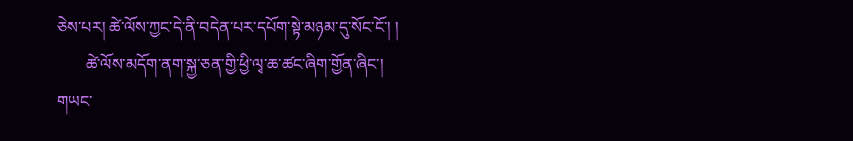ཅེས་པར། ཚེ་ལོས་ཀྱང་དེ་ནི་བདེན་པར་དཔོག་སྟེ་མཉམ་དུ་སོང་ངོ་། །
       ཚེ་ལོས་མདོག་ནག་སྐྱ་ཅན་གྱི་ཕྱི་ལྭ་ཆ་ཚང་ཞིག་གྱོན་ཞིང་། གཡང་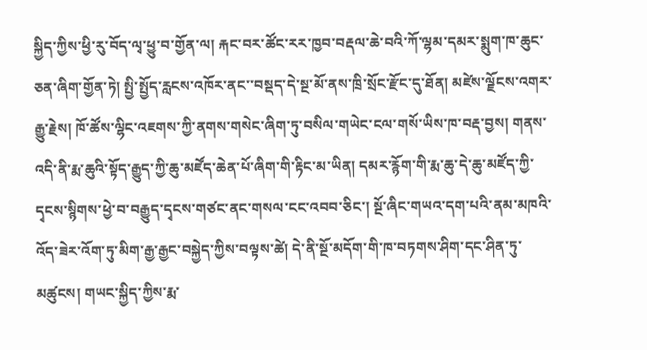སྐྱིད་ཀྱིས་ཕྱི་རུ་བོད་ལྭ་ཕྱུ་བ་གྱོན་ལ། རྐང་བར་ཚོང་རར་ཁྱབ་བརྡལ་ཆེ་བའི་ཀོ་ལྷམ་དམར་སྨུག་ཁ་ཆུང་ཅན་ཞིག་གྱོན་ཏེ། སྤྱི་སྤྱོད་རླངས་འཁོར་ནང་་བསྡད་དེ་སྔ་མོ་ནས་ཁྲི་སྲོང་རྫོང་དུ་ཐོན། མཛེས་ལྗོངས་འགར་རྒྱུ་རྗེས། ཁོ་ཚོས་ལྷིང་འཇགས་ཀྱི་ནགས་གསེང་ཞིག་ཏུ་བསིལ་གཡེང་ངལ་གསོ་ཡིས་ཁ་བརྡ་བྱས། གནས་འདི་ནི་རྨ་ཆུའི་སྟོད་རྒྱུད་ཀྱི་ཆུ་མཛོད་ཆེན་པོ་ཞིག་གི་རྟིང་མ་ཡིན། དམར་རྙོག་གི་རྨ་ཆུ་དེ་ཆུ་མཛོད་ཀྱི་དྭངས་སྙིགས་ཕྱེ་བ་བརྒྱུད་དྭངས་གཙང་ནང་གསལ་ངང་འབབ་ཅིང་། སྔོ་ཞིང་གཡའ་དག་པའི་ནམ་མཁའི་འོད་ཟེར་འོག་ཏུ་མིག་རྒྱ་རྒྱང་བསྐྱེད་ཀྱིས་བལྟས་ཚེ། དེ་ནི་སྔོ་མདོག་གི་ཁ་བཏགས་ཤིག་དང་ཤིན་ཏུ་མཚུངས། གཡང་སྐྱིད་ཀྱིས་རྨ་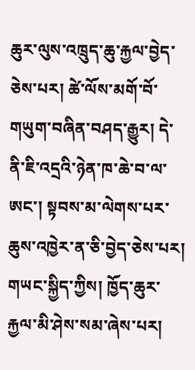ཆུར་ལུས་འཁྲུད་ཆུ་རྐྱལ་བྱེད་ཅེས་པར། ཚེ་ལོས་མགོ་བོ་གཡུག་བཞིན་བཤད་རྒྱུར། དེ་ནི་ཇི་འདྲའི་ཉེན་ཁ་ཆེ་བ་ལ་ཨང་། སྟབས་མ་ལེགས་པར་ཆུས་འཁྱེར་ན་ཅི་བྱེད་ཅེས་པར། གཡང་སྐྱིད་ཀྱིས། ཁྱོད་ཆུར་རྐྱལ་མི་ཤེས་སམ་ཞེས་པར།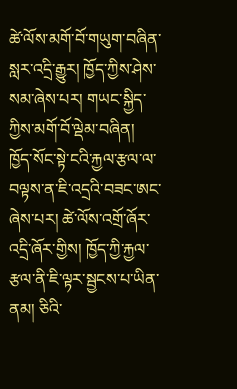ཚེ་ལོས་མགོ་བོ་གཡུག་བཞིན་སླར་འདྲི་རྒྱུར། ཁྱོད་ཀྱིས་ཤེས་སམ་ཞེས་པར། གཡང་སྐྱིད་ཀྱིས་མགོ་བོ་ལྡེམ་བཞིན། ཁྱོད་སོང་སྟེ་ངའི་རྐྱལ་རྩལ་ལ་བལྟས་ན་ཇི་འདྲའི་བཟང་ཨང་ཞེས་པར། ཚེ་ལོས་འགྲོ་ཞོར་འདྲི་ཞོར་གྱིས། ཁྱོད་ཀྱི་རྐྱལ་རྩལ་ནི་ཇི་ལྟར་སྦྱངས་པ་ཡིན་ནམ། ཅིའི་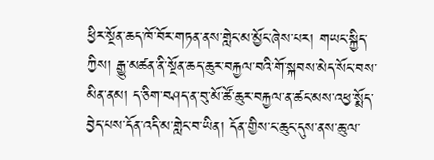ཕྱིར་སྔོན་ཆད་ཁོ་བོར་གཏན་ནས་གླེང་མ་མྱོང་ཞེས་པར། གཡང་སྐྱིད་ཀྱིས། རྒྱུ་མཚན་ནི་སྔོན་ཆད་ཆུར་བརྐྱལ་བའི་གོ་སྐབས་མེད་སོང་བས་མིན་ནམ། ད་ཅིག་བཤད་ན་བུ་མོ་ཚོ་ཆུར་བརྐྱལ་ན་ཚང་མས་འཕྱ་སྨོད་བྱེད་པས་དོན་འདི་མ་གླེང་བ་ཡིན། དོན་གྱིས་ང་ཆུང་དུས་ནས་ཆུ་ལ་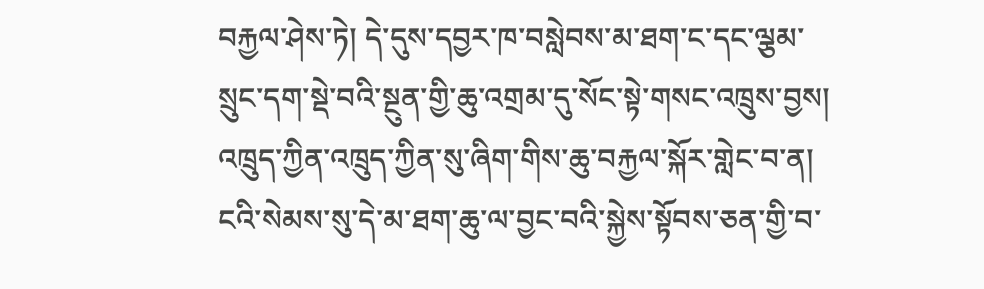བརྐྱལ་ཤེས་ཏེ། དེ་དུས་དབྱར་ཁ་བསླེབས་མ་ཐག་ང་དང་ལྕམ་སྲུང་དག་སྡེ་བའི་སྔུན་གྱི་ཆུ་འགྲམ་དུ་སོང་སྟེ་གསང་འཁྲུས་བྱས། འཁྲུད་ཀྱིན་འཁྲུད་ཀྱིན་སུ་ཞིག་གིས་ཆུ་བརྐྱལ་སྐོར་གླེང་བ་ན། ངའི་སེམས་སུ་དེ་མ་ཐག་ཆུ་ལ་བྱང་བའི་སྐྱེས་སྟོབས་ཅན་གྱི་བ་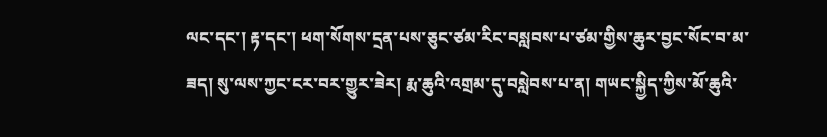ལང་དང་། རྟ་དང་། ཕག་སོགས་དྲན་པས་ཅུང་ཙམ་རིང་བསླབས་པ་ཙམ་གྱིས་ཆུར་བྱང་སོང་བ་མ་ཟད། སུ་ལས་ཀྱང་ངར་བར་གྱུར་ཟེར། རྨ་ཆུའི་འགྲམ་དུ་བསླེབས་པ་ན། གཡང་སྐྱིད་ཀྱིས་མོ་ཆུའི་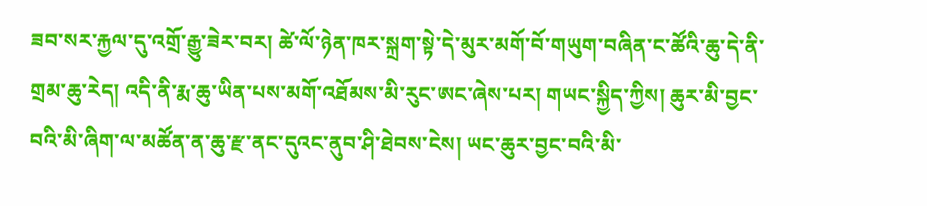ཟབ་སར་རྐྱལ་དུ་འགྲོ་རྒྱུ་ཟེར་བར། ཚེ་ལོ་ཉེན་ཁར་སྐྲག་སྟེ་དེ་མུར་མགོ་བོ་གཡུག་བཞིན་ང་ཚོའི་ཆུ་དེ་ནི་གྲམ་ཆུ་རེད། འདི་ནི་རྨ་ཆུ་ཡིན་པས་མགོ་འཐོམས་མི་རུང་ཨང་ཞེས་པར། གཡང་སྐྱིད་ཀྱིས། ཆུར་མི་བྱང་བའི་མི་ཞིག་ལ་མཚོན་ན་ཆུ་རྫ་ནང་དུའང་ནུབ་ཤི་ཐེབས་ངེས། ཡང་ཆུར་བྱང་བའི་མི་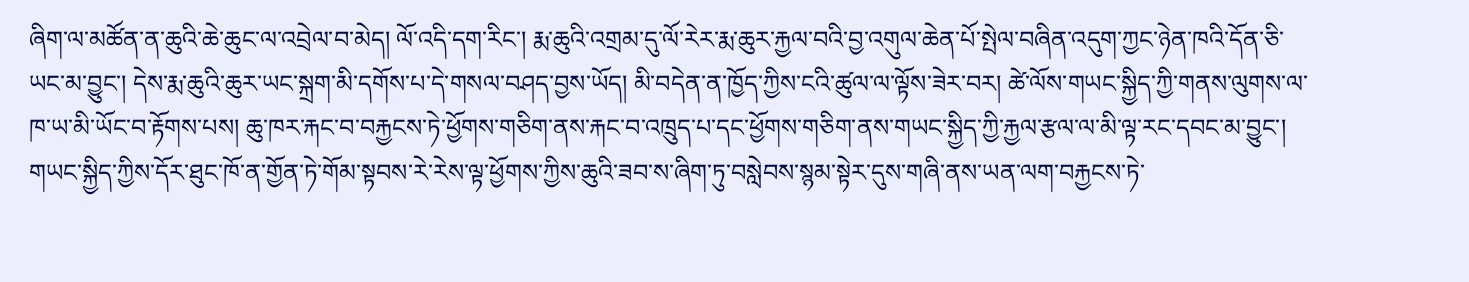ཞིག་ལ་མཚོན་ན་ཆུའི་ཆེ་ཆུང་ལ་འབྲེལ་བ་མེད། ལོ་འདི་དག་རིང་། རྨ་ཆུའི་འགྲམ་དུ་ལོ་རེར་རྨ་ཆུར་རྐྱལ་བའི་བྱ་འགུལ་ཆེན་པོ་སྤེལ་བཞིན་འདུག་ཀྱང་ཉེན་ཁའི་དོན་ཅི་ཡང་མ་བྱུང་། དེས་རྨ་ཆུའི་ཆུར་ཡང་སྐྲག་མི་དགོས་པ་དེ་གསལ་བཤད་བྱས་ཡོད། མི་བདེན་ན་ཁྱོད་ཀྱིས་ངའི་ཚུལ་ལ་ལྟོས་ཟེར་བར། ཚེ་ལོས་གཡང་སྐྱིད་ཀྱི་གནས་ལུགས་ལ་ཁ་ཡ་མི་ཡོང་བ་རྟོགས་པས། ཆུ་ཁར་རྐང་བ་བརྐྱངས་ཏེ་ཕྱོགས་གཅིག་ནས་རྐང་བ་འཁྲུད་པ་དང་ཕྱོགས་གཅིག་ནས་གཡང་སྐྱིད་ཀྱི་རྐྱལ་རྩལ་ལ་མི་ལྟ་རང་དབང་མ་བྱུང་། གཡང་སྐྱིད་ཀྱིས་དོར་ཐུང་ཁོ་ན་གྱོན་ཏེ་གོམ་སྟབས་རེ་རེས་ལྟ་ཕྱོགས་ཀྱིས་ཆུའི་ཟབ་ས་ཞིག་ཏུ་བསླེབས་སྙམ་སྟེར་དུས་གཞི་ནས་ཡན་ལག་བརྐྱངས་ཏེ་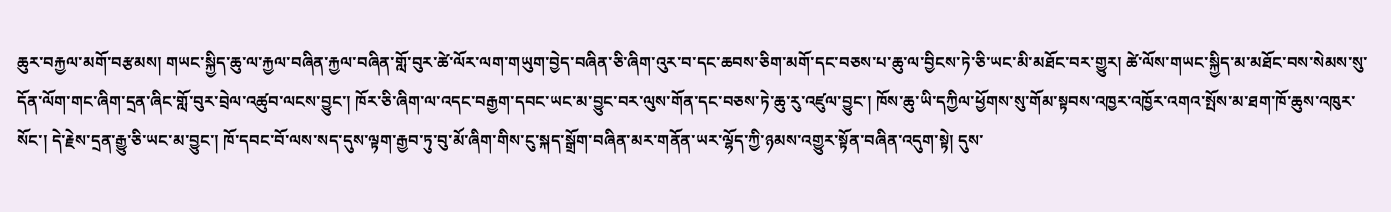ཆུར་བརྐྱལ་མགོ་བརྩམས། གཡང་སྐྱིད་ཆུ་ལ་རྐྱལ་བཞིན་རྐྱལ་བཞིན་གློ་བུར་ཚེ་ལོར་ལག་གཡུག་བྱེད་བཞིན་ཅི་ཞིག་འུར་བ་དང་ཆབས་ཅིག་མགོ་དང་བཅས་པ་ཆུ་ལ་བྱིངས་ཏེ་ཅི་ཡང་མི་མཐོང་བར་གྱུར། ཚེ་ལོས་གཡང་སྐྱིད་མ་མཐོང་བས་སེམས་སུ་དོན་ལོག་གང་ཞིག་དྲན་ཞིང་གློ་བུར་བྲེལ་འཚུབ་ལངས་བྱུང་། ཁོར་ཅི་ཞིག་ལ་འདང་བརྒྱག་དབང་ཡང་མ་བྱུང་བར་ལུས་གོན་དང་བཅས་ཏེ་ཆུ་རུ་འཛུལ་བྱུང་། ཁོས་ཆུ་ཡི་དཀྱིལ་ཕྱོགས་སུ་གོམ་སྟབས་འཁྱར་འཁྱོར་འགའ་སྤོས་མ་ཐག་ཁོ་ཆུས་འཁུར་སོང་། དེ་རྗེས་དྲན་རྒྱུ་ཅི་ཡང་མ་བྱུང་། ཁོ་དབང་བོ་ལས་སད་དུས་ལྟག་རྒྱབ་ཏུ་བུ་མོ་ཞིག་གིས་ངུ་སྐད་སྒྲོག་བཞིན་མར་གནོན་ཡར་ལྷོད་ཀྱི་ཉམས་འགྱུར་སྟོན་བཞིན་འདུག་སྟེ། དུས་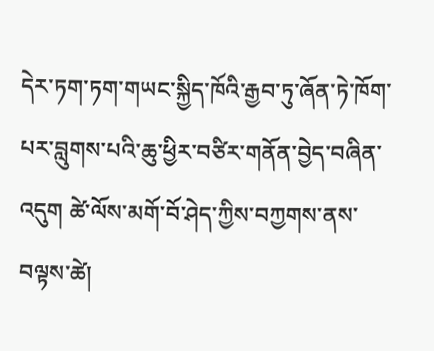དེར་ཏག་ཏག་གཡང་སྐྱིད་ཁོའི་རྒྱབ་ཏུ་ཞོན་ཏེ་ཁོག་པར་བླུགས་པའི་ཆུ་ཕྱིར་བཙིར་གནོན་བྱེད་བཞིན་འདུག ཚེ་ལོས་མགོ་བོ་ཤེད་ཀྱིས་བཀྱགས་ནས་བལྟས་ཚེ།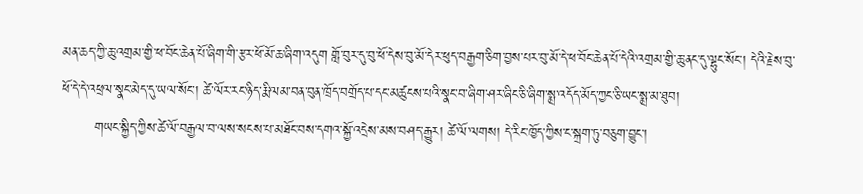མན་ཆད་ཀྱི་ཆུ་འགྲམ་གྱི་ཕ་བོང་ཆེན་པོ་ཞིག་གི་རྩར་ཕོ་མོ་ཆ་ཞིག་འདུག གློ་བུར་དུ་བུ་ཕོ་དེས་བུ་མོ་དེར་ཕུད་བརྒྱག་ཅིག་བྱས་པར་བུ་མོ་དེ་ཕ་བོང་ཆེན་པོ་དེའི་འགྲམ་གྱི་ཆུ་ནང་དུ་ལྷུང་སོང་། དེའི་རྗེས་བུ་ཕོ་དེ་དེ་འཕྲལ་སྣང་མེད་དུ་ཡལ་སོང་། ཚེ་ལོར་རང་ཉིད་རྨི་ལམ་བན་བུན་ཁྲོད་བགྲོད་པ་དང་མཚུངས་པའི་སྣང་བ་ཞིག་ཤར་ཞིང་ཅི་ཞིག་སྨྲ་འདོད་མོད་ཀྱང་ཅི་ཡང་སྨྲ་མ་ཐུབ།
       གཡང་སྐྱིད་ཀྱིས་ཚེ་ལོ་བརྒྱལ་བ་ལས་སངས་པ་མཐོང་བས་དགའ་སྐྱོ་འདྲེས་མས་བཤད་རྒྱུར། ཚེ་ལོ་ལགས། དེ་རིང་ཁྱོད་ཀྱིས་ང་སྐྲག་ཏུ་བཅུག་བྱུང་།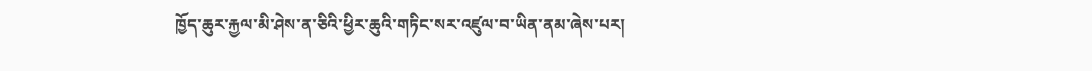ཁྱོད་ཆུར་རྐྱལ་མི་ཤེས་ན་ཅིའི་ཕྱིར་ཆུའི་གཏིང་སར་འཛུལ་བ་ཡིན་ནམ་ཞེས་པར།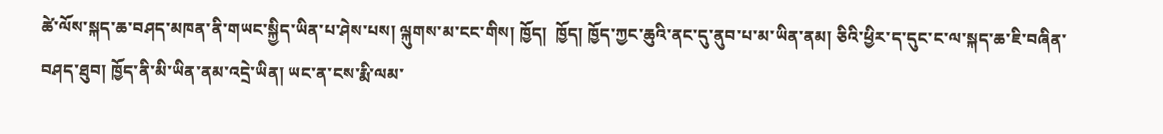ཚེ་ལོས་སྐད་ཆ་བཤད་མཁན་ནི་གཡང་སྐྱིད་ཡིན་པ་ཤེས་པས། ལྐུགས་མ་ངང་གིས། ཁྱོད།  ཁྱོད། ཁྱོད་ཀྱང་ཆུའི་ནང་དུ་ནུབ་པ་མ་ཡིན་ནམ། ཅིའི་ཕྱིར་ད་དུང་ང་ལ་སྐད་ཆ་ཇི་བཞིན་བཤད་ཐུབ། ཁྱོད་ནི་མི་ཡིན་ནམ་འདྲེ་ཡིན། ཡང་ན་ངས་རྨི་ལམ་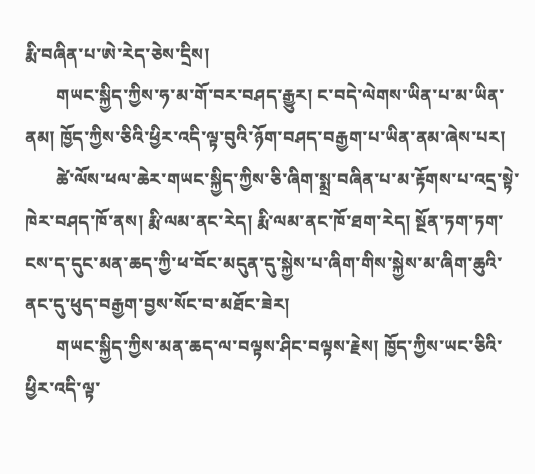རྨི་བཞིན་པ་ཨེ་རེད་ཅེས་དྲིས།
       གཡང་སྐྱིད་ཀྱིས་ཧ་མ་གོ་བར་བཤད་རྒྱུར། ང་བདེ་ལེགས་ཡིན་པ་མ་ཡིན་ནམ། ཁྱོད་ཀྱིས་ཅིའི་ཕྱིར་འདི་ལྟ་བུའི་ཉོག་བཤད་བརྒྱག་པ་ཡིན་ནམ་ཞེས་པར།
       ཚེ་ལོས་ཕལ་ཆེར་གཡང་སྐྱིད་ཀྱིས་ཅི་ཞིག་སྨྲ་བཞིན་པ་མ་རྟོགས་པ་འདྲ་སྟེ་ཁེར་བཤད་ཁོ་ནས། རྨི་ལམ་ནང་རེད། རྨི་ལམ་ནང་ཁོ་ཐག་རེད། སྔོན་ཏག་ཏག་ངས་ད་དུང་མན་ཆད་ཀྱི་ཕ་བོང་མདུན་དུ་སྐྱེས་པ་ཞིག་གིས་སྐྱེས་མ་ཞིག་ཆུའི་ནང་དུ་ཕུད་བརྒྱག་བྱས་སོང་བ་མཐོང་ཟེར།
       གཡང་སྐྱིད་ཀྱིས་མན་ཆད་ལ་བལྟས་ཤིང་བལྟས་རྗེས། ཁྱོད་ཀྱིས་ཡང་ཅིའི་ཕྱིར་འདི་ལྟ་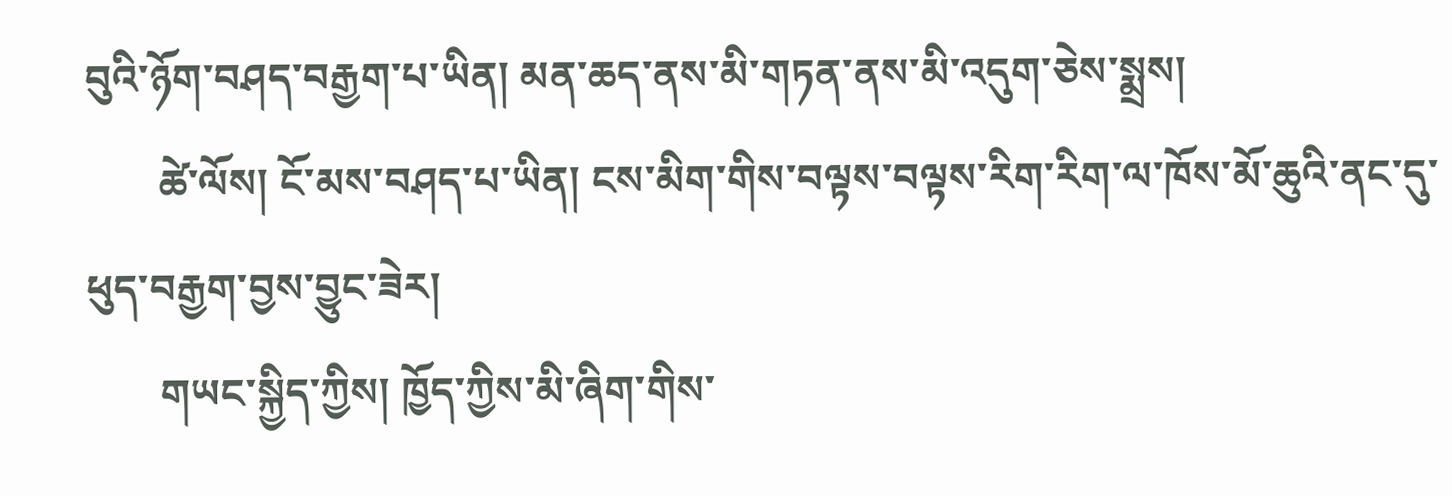བུའི་ཉོག་བཤད་བརྒྱག་པ་ཡིན། མན་ཆད་ནས་མི་གཏན་ནས་མི་འདུག་ཅེས་སྨྲས།
       ཚེ་ལོས། ངོ་མས་བཤད་པ་ཡིན། ངས་མིག་གིས་བལྟས་བལྟས་རིག་རིག་ལ་ཁོས་མོ་ཆུའི་ནང་དུ་ཕུད་བརྒྱག་བྱས་བྱུང་ཟེར།
       གཡང་སྐྱིད་ཀྱིས། ཁྱོད་ཀྱིས་མི་ཞིག་གིས་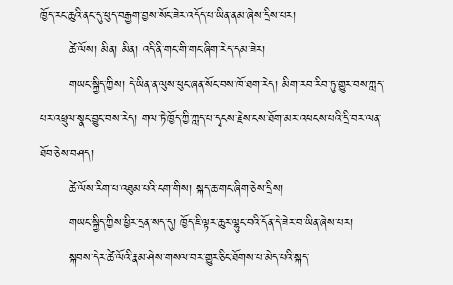ཁྱོད་རང་ཆུའི་ནང་དུ་ཕུད་བརྒྱག་བྱས་སོང་ཟེར་འདོད་པ་ཡིན་ནམ་ཞེས་དྲིས་པར།
       ཚེ་ལོས། མིན། མིན། འདི་ནི་གང་གི་གང་ཞིག་རེད་དམ་ཟེར།
       གཡང་སྐྱིད་ཀྱིས། དེ་ཡིན་ན་ལུས་ཕུང་ཞན་སོང་བས་ཁོ་ཐག་རེད། མིག་རབ་རིབ་ཏུ་གྱུར་བས་ཀླད་པར་འཕྲུལ་སྣང་བྱུང་བས་རེད། གལ་ཏེ་ཁྱོད་ཀྱི་ཀླད་པ་དྭངས་རྗེས་ངས་ཐོག་མར་འཕངས་པའི་དྲི་བར་ལན་ཐོབ་ཅེས་བཤད།
       ཚེ་ལོས་རིག་པ་འཐུམ་པའི་ངག་གིས། སྐད་ཆ་གང་ཞིག་ཅེས་དྲིས།
       གཡང་སྐྱིད་ཀྱིས་ཕྱིར་དྲན་སད་དུ། ཁྱོད་ཇི་ལྟར་ཆུར་ལྷུང་བའི་དོན་དེ་ཟེར་བ་ཡིན་ཞེས་པར།
       སྐབས་དེར་ཚེ་ལོའི་རྣམ་ཤེས་གསལ་བར་གྱུར་ཅིང་ཐོགས་པ་མེད་པའི་སྐད་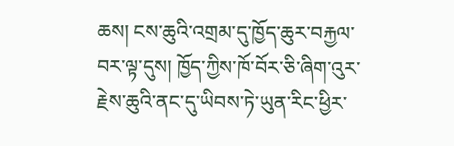ཆས། ངས་ཆུའི་འགྲམ་དུ་ཁྱོད་ཆུར་བརྐྱལ་བར་ལྟ་དུས། ཁྱོད་ཀྱིས་ཁོ་བོར་ཅི་ཞིག་འུར་རྗེས་ཆུའི་ནང་དུ་ཡིབས་ཏེ་ཡུན་རིང་ཕྱིར་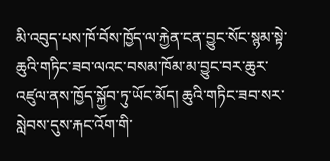མི་འབུད་པས་ཁོ་བོས་ཁྱོད་ལ་རྐྱེན་ངན་བྱུང་སོང་སྙམ་སྟེ་ཆུའི་གཏིང་ཟབ་ལའང་བསམ་ཁོམ་མ་བྱུང་བར་ཆུར་འཛུལ་ནས་ཁྱོད་སྐྱོབ་ཏུ་ཡོང་མོད། ཆུའི་གཏིང་ཟབ་སར་སླེབས་དུས་རྐང་འོག་གི་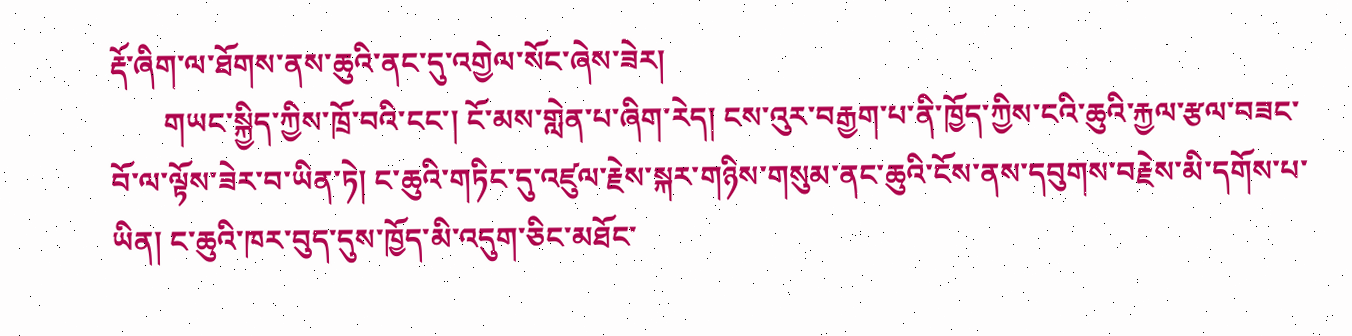རྡོ་ཞིག་ལ་ཐོགས་ནས་ཆུའི་ནང་དུ་འགྱེལ་སོང་ཞེས་ཟེར།
       གཡང་སྐྱིད་ཀྱིས་ཁྲོ་བའི་ངང་། ངོ་མས་གླེན་པ་ཞིག་རེད། ངས་འུར་བརྒྱག་པ་ནི་ཁྱོད་ཀྱིས་ངའི་ཆུའི་རྐྱལ་རྩལ་བཟང་བོ་ལ་ལྟོས་ཟེར་བ་ཡིན་ཏེ། ང་ཆུའི་གཏིང་དུ་འཛུལ་རྗེས་སྐར་གཉིས་གསུམ་ནང་ཆུའི་ངོས་ནས་དབུགས་བརྗེས་མི་དགོས་པ་ཡིན། ང་ཆུའི་ཁར་བུད་དུས་ཁྱོད་མི་འདུག་ཅིང་མཐོང་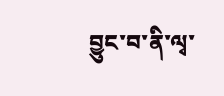བྱུང་བ་ནི་ལྭ་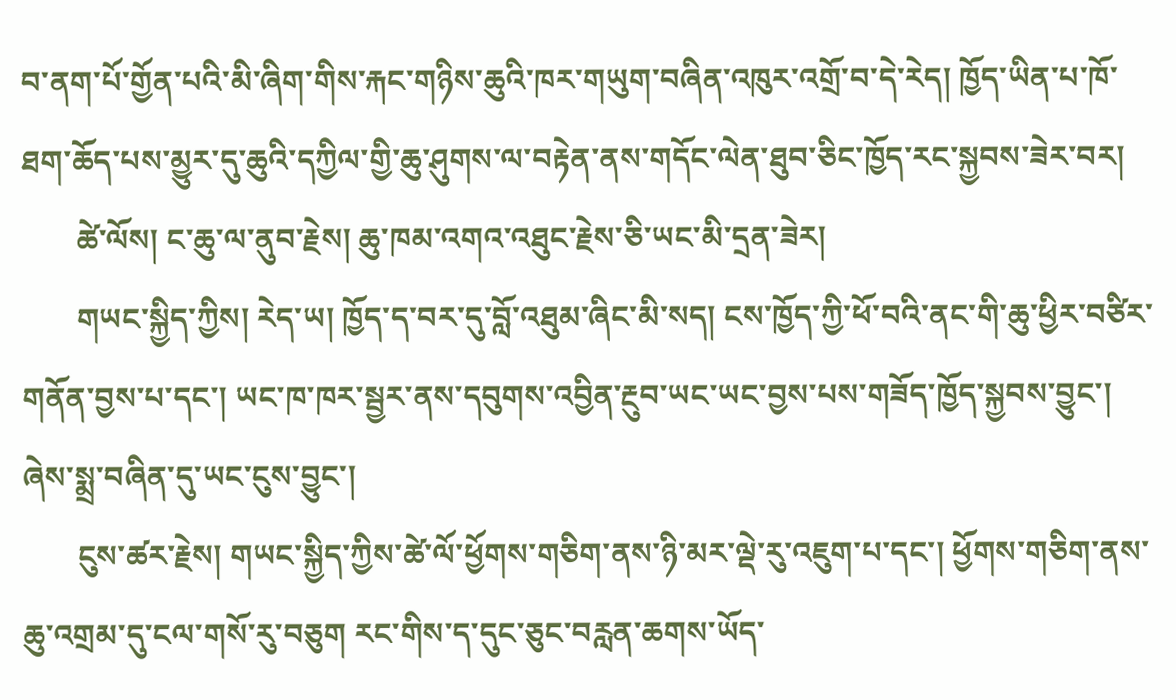བ་ནག་པོ་གྱོན་པའི་མི་ཞིག་གིས་རྐང་གཉིས་ཆུའི་ཁར་གཡུག་བཞིན་འཁུར་འགྲོ་བ་དེ་རེད། ཁྱོད་ཡིན་པ་ཁོ་ཐག་ཆོད་པས་མྱུར་དུ་ཆུའི་དཀྱིལ་གྱི་ཆུ་ཤུགས་ལ་བརྟེན་ནས་གདོང་ལེན་ཐུབ་ཅིང་ཁྱོད་རང་སྐྱབས་ཟེར་བར།
       ཚེ་ལོས། ང་ཆུ་ལ་ནུབ་རྗེས། ཆུ་ཁམ་འགའ་འཐུང་རྗེས་ཅི་ཡང་མི་དྲན་ཟེར།
       གཡང་སྐྱིད་ཀྱིས། རེད་ཡ། ཁྱོད་ད་བར་དུ་བློ་འཐུམ་ཞིང་མི་སད། ངས་ཁྱོད་ཀྱི་ཕོ་བའི་ནང་གི་ཆུ་ཕྱིར་བཙིར་གནོན་བྱས་པ་དང་། ཡང་ཁ་ཁར་སྦྱར་ནས་དབུགས་འབྱིན་རྔུབ་ཡང་ཡང་བྱས་པས་གཟོད་ཁྱོད་སྐྱབས་བྱུང་། ཞེས་སྨྲ་བཞིན་དུ་ཡང་ངུས་བྱུང་།
       ངུས་ཚར་རྗེས། གཡང་སྐྱིད་ཀྱིས་ཚེ་ལོ་ཕྱོགས་གཅིག་ནས་ཉི་མར་ལྡེ་རུ་འཇུག་པ་དང་། ཕྱོགས་གཅིག་ནས་ཆུ་འགྲམ་དུ་ངལ་གསོ་རུ་བཅུག རང་གིས་ད་དུང་ཅུང་བརླན་ཆགས་ཡོད་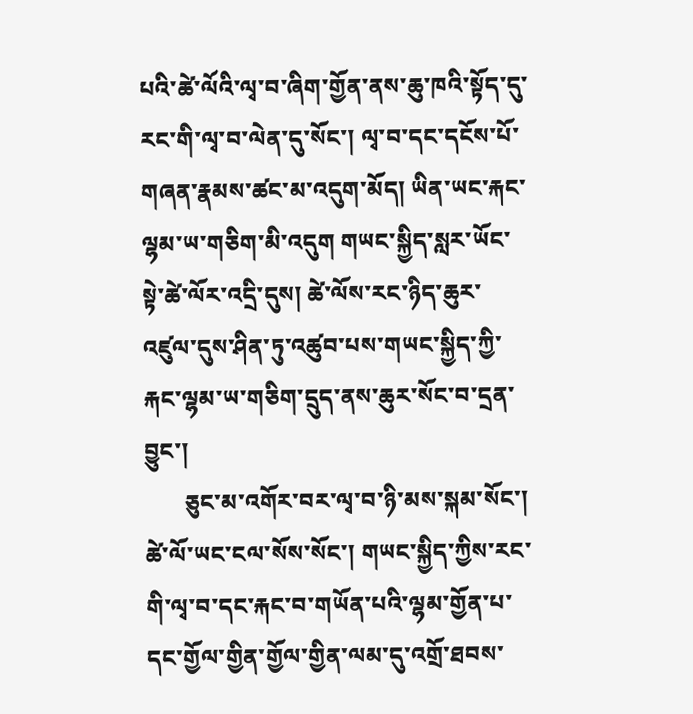པའི་ཚེ་ལོའི་ལྭ་བ་ཞིག་གྱོན་ནས་ཆུ་ཁའི་སྟོད་དུ་རང་གི་ལྭ་བ་ལེན་དུ་སོང་། ལྭ་བ་དང་དངོས་པོ་གཞན་རྣམས་ཚང་མ་འདུག་མོད། ཡིན་ཡང་རྐང་ལྷམ་ཡ་གཅིག་མི་འདུག གཡང་སྐྱིད་སླར་ཡོང་སྟེ་ཚེ་ལོར་འདྲི་དུས། ཚེ་ལོས་རང་ཉིད་ཆུར་འཛུལ་དུས་ཤིན་ཏུ་འཚུབ་པས་གཡང་སྐྱིད་ཀྱི་རྐང་ལྷམ་ཡ་གཅིག་དྲུད་ནས་ཆུར་སོང་བ་དྲན་བྱུང་།
       ཅུང་མ་འགོར་བར་ལྭ་བ་ཉི་མས་སྐམ་སོང་། ཚེ་ལོ་ཡང་ངལ་སོས་སོང་། གཡང་སྐྱིད་ཀྱིས་རང་གི་ལྭ་བ་དང་རྐང་བ་གཡོན་པའི་ལྷམ་གྱོན་པ་དང་གྱོལ་གྱིན་གྱོལ་གྱིན་ལམ་དུ་འགྲོ་ཐབས་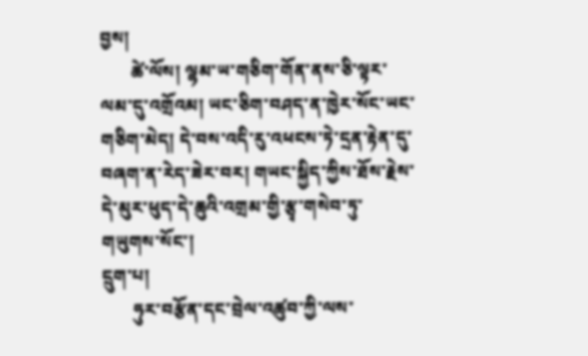བྱས།
       ཚེ་ལོས། ལྷམ་ཡ་གཅིག་གོན་ནས་ཅི་ལྟར་ལམ་དུ་འགྲོའམ། ཡང་ཅིག་བཤད་ན་ཁྱེར་སོང་ཡང་གཅིག་མེད། དེ་བས་འདི་རུ་འཕངས་ཏེ་དྲན་རྟེན་དུ་བཞག་ན་རེད་ཟེར་བར། གཡང་སྐྱིད་ཀྱིས་ཐོས་རྗེས་དེ་མུར་ཕུད་དེ་ཆུའི་འགྲམ་གྱི་རྩྭ་གསེབ་ཏུ་གཡུགས་སོང་།
དྲུག་པ།
       ཧུར་བརྩོན་དང་བྲེལ་འཚུབ་ཀྱི་ལས་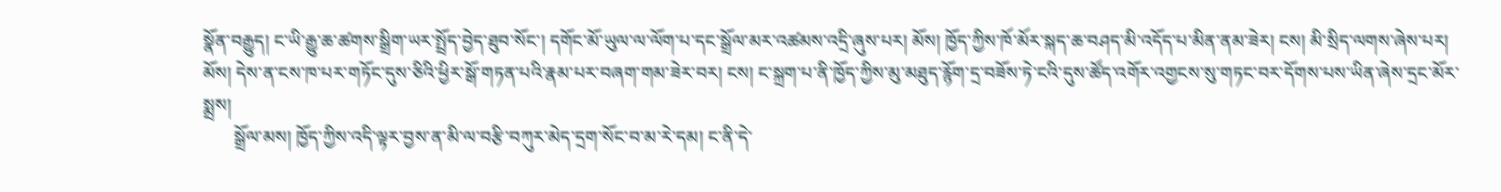སྣོན་བརྒྱུད། ང་ཡི་རྒྱུ་ཆ་ཚགས་སྒྲིག་ཡར་སྤྲོད་བྱེད་ཐུབ་སོང་། དགོང་མོ་ཡུལ་ལ་ལོག་པ་དང་སྒྲོལ་མར་འཚམས་འདྲི་ཞུས་པར། མོས། ཁྱོད་ཀྱིས་ཁོ་མོར་སྐད་ཆ་བཤད་མི་འདོད་པ་མིན་ནམ་ཟེར། ངས། མི་སྲིད་ལགས་ཞེས་པར། མོས། དེས་ན་ངས་ཁ་པར་གཏོང་དུས་ཅིའི་ཕྱིར་སྒོ་གཏན་པའི་རྣམ་པར་བཞག་གམ་ཟེར་བར། ངས། ང་སྐྲག་པ་ནི་ཁྱོད་ཀྱིས་མུ་མཐུད་རྙོག་དྲ་བཟོས་ཏེ་ངའི་དུས་ཚོད་འགོར་འགྱངས་སུ་གཏང་བར་དོགས་པས་ཡིན་ཞེས་དྲང་མོར་སྨྲས།
       སྒྲོལ་མས། ཁྱོད་ཀྱིས་འདི་ལྟར་བྱས་ན་མི་ལ་བརྩི་བཀུར་མེད་དྲག་སོང་བ་མ་རེ་དམ། ང་ནི་དེ་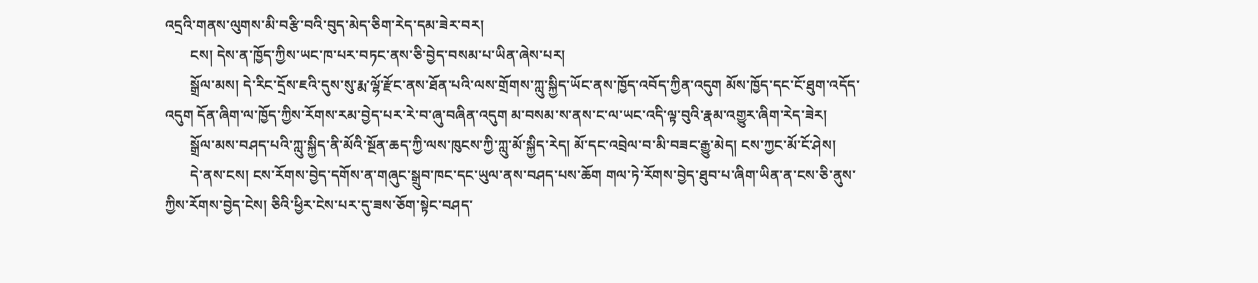འདྲའི་གནས་ལུགས་མི་བརྩི་བའི་བུད་མེད་ཅིག་རེད་དམ་ཟེར་བར།
       ངས། དེས་ན་ཁྱོད་ཀྱིས་ཡང་ཁ་པར་བཏང་ནས་ཅི་བྱེད་བསམ་པ་ཡིན་ཞེས་པར།
       སྒྲོལ་མས། དེ་རིང་དྲོས་ཇའི་དུས་སུ་རྨ་ལྷོ་རྫོང་ནས་ཐོན་པའི་ལས་གྲོགས་ཀླུ་སྐྱིད་ཡོང་ནས་ཁྱོད་འབོད་ཀྱིན་འདུག མོས་ཁྱོད་དང་ངོ་ཐུག་འདོད་འདུག དོན་ཞིག་ལ་ཁྱོད་ཀྱིས་རོགས་རམ་བྱེད་པར་རེ་བ་ཞུ་བཞིན་འདུག མ་བསམ་ས་ནས་ང་ལ་ཡང་འདི་ལྟ་བུའི་རྣམ་འགྱུར་ཞིག་རེད་ཟེར།
       སྒྲོལ་མས་བཤད་པའི་ཀླུ་སྐྱིད་ནི་མོའི་སྔོན་ཆད་ཀྱི་ལས་ཁུངས་ཀྱི་ཀླུ་མོ་སྐྱིད་རེད། མོ་དང་འབྲེལ་བ་མི་བཟང་རྒྱུ་མེད། ངས་ཀྱང་མོ་ངོ་ཤེས།
       དེ་ནས་ངས། ངས་རོགས་བྱེད་དགོས་ན་གཞུང་སྒྲུབ་ཁང་དང་ཡུལ་ནས་བཤད་པས་ཆོག གལ་ཏེ་རོགས་བྱེད་ཐུབ་པ་ཞིག་ཡིན་ན་ངས་ཅི་ནུས་ཀྱིས་རོགས་བྱེད་ངེས། ཅིའི་ཕྱིར་ངེས་པར་དུ་ཟས་ཅོག་སྟེང་བཤད་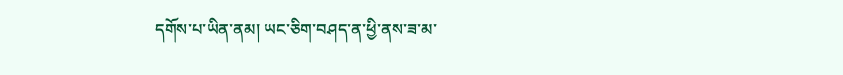དགོས་པ་ཡིན་ནམ། ཡང་ཅིག་བཤད་ན་ཕྱི་ནས་ཟ་མ་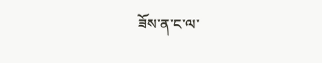ཟོས་ན་ང་ལ་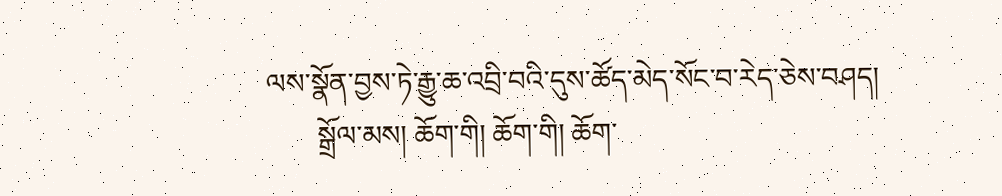ལས་སྣོན་བྱས་ཏེ་རྒྱུ་ཆ་འབྲི་བའི་དུས་ཚོད་མེད་སོང་བ་རེད་ཅེས་བཤད།
       སྒྲོལ་མས། ཆོག་གི། ཆོག་གི། ཆོག་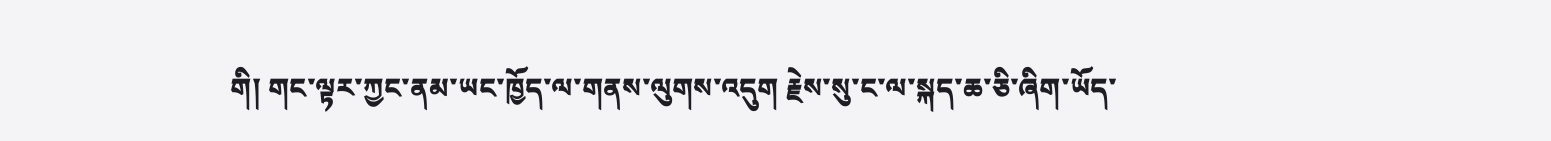གི། གང་ལྟར་ཀྱང་ནམ་ཡང་ཁྱོད་ལ་གནས་ལུགས་འདུག རྗེས་སུ་ང་ལ་སྐད་ཆ་ཅི་ཞིག་ཡོད་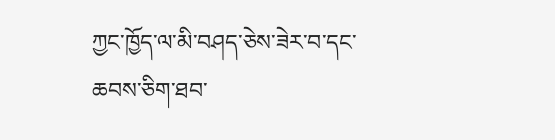ཀྱང་ཁྱོད་ལ་མི་བཤད་ཅེས་ཟེར་བ་དང་ཆབས་ཅིག་ཐབ་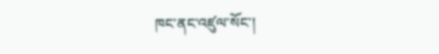ཁང་ནང་འཛུལ་སོང་།